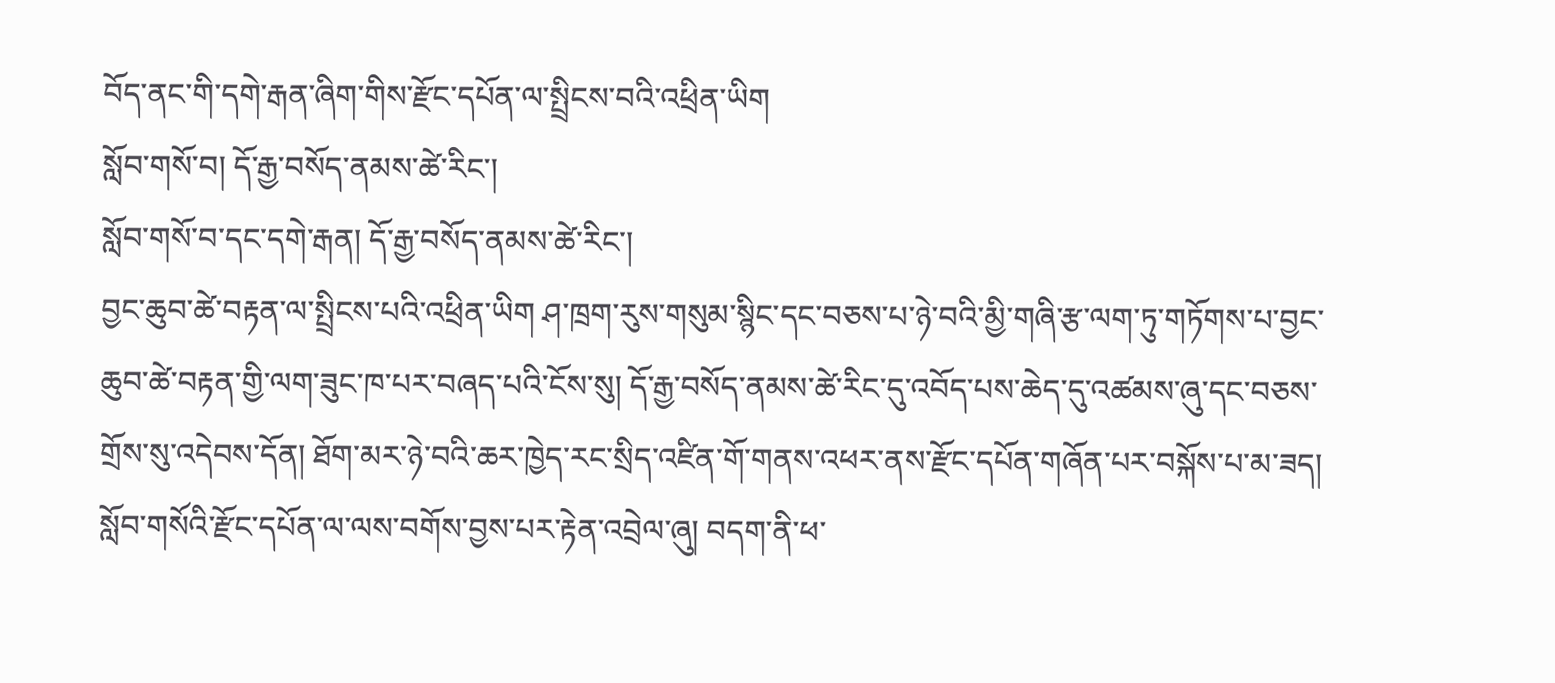བོད་ནང་གི་དགེ་རྒན་ཞིག་གིས་རྫོང་དཔོན་ལ་སྤྲིངས་བའི་འཕྲིན་ཡིག
སློབ་གསོ་བ། དོ་རྒྱ་བསོད་ནམས་ཚེ་རིང་།
སློབ་གསོ་བ་དང་དགེ་རྒན། དོ་རྒྱ་བསོད་ནམས་ཚེ་རིང་།
བྱང་ཆུབ་ཚེ་བརྟན་ལ་སྤྲིངས་པའི་འཕྲིན་ཡིག ཤ་ཁྲག་རུས་གསུམ་སྙིང་དང་བཅས་པ་ཉེ་བའི་མྱི་གཞི་རྩ་ལག་ཏུ་གཏོགས་པ་བྱང་ཆུབ་ཚེ་བརྟན་གྱི་ལག་ཟུང་ཁ་པར་བཞད་པའི་ངོས་སུ། དོ་རྒྱ་བསོད་ནམས་ཚེ་རིང་དུ་འབོད་པས་ཆེད་དུ་འཚམས་ཞུ་དང་བཅས་གྲོས་སུ་འདེབས་དོན། ཐོག་མར་ཉེ་བའི་ཆར་ཁྱེད་རང་སྲིད་འཛིན་གོ་གནས་འཕར་ནས་རྫོང་དཔོན་གཞོན་པར་བསྐོས་པ་མ་ཟད།   སློབ་གསོའི་རྫོང་དཔོན་ལ་ལས་བགོས་བྱས་པར་རྟེན་འབྲེལ་ཞུ། བདག་ནི་ཕ་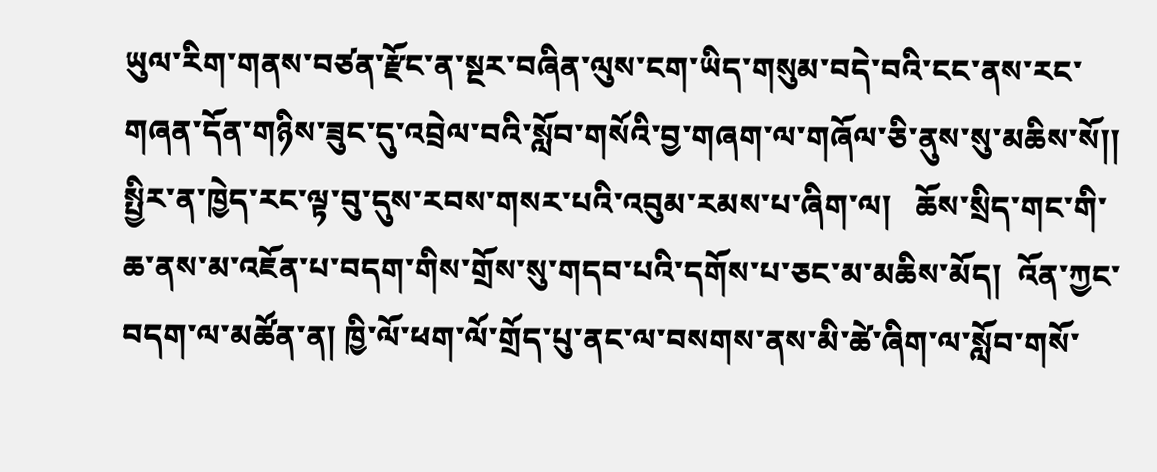ཡུལ་རིག་གནས་བཙན་རྫོང་ན་སྔར་བཞིན་ལུས་ངག་ཡིད་གསུམ་བདེ་བའི་ངང་ནས་རང་གཞན་དོན་གཉིས་ཟུང་དུ་འབྲེལ་བའི་སློབ་གསོའི་བྱ་གཞག་ལ་གཞོལ་ཅི་ནུས་སུ་མཆིས་སོ།།
སྤྱིར་ན་ཁྱེད་རང་ལྟ་བུ་དུས་རབས་གསར་པའི་འབུམ་རམས་པ་ཞིག་ལ།   ཆོས་སྲིད་གང་གི་ཆ་ནས་མ་འཇོན་པ་བདག་གིས་གྲོས་སུ་གདབ་པའི་དགོས་པ་ཅང་མ་མཆིས་མོད།  འོན་ཀྱང་བདག་ལ་མཚོན་ན། ཁྱི་ལོ་ཕག་ལོ་གྲོད་པུ་ནང་ལ་བསགས་ནས་མི་ཚེ་ཞིག་ལ་སློབ་གསོ་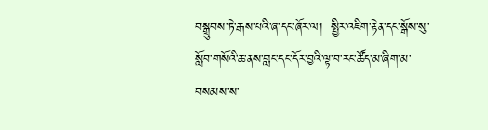བསྒྲུབས་ཏེ་རྒས་པའི་ཞ་དང་ཞོར་ལ།  སྤྱིར་འཇིག་རྟེན་དང་སྒོས་སུ་སློབ་གསོའི་ཆ་ནས་བླང་དང་དོར་བྱའི་ལྟ་བ་རང་ཚོད་མ་ཞིག་མ་བསམས་ས་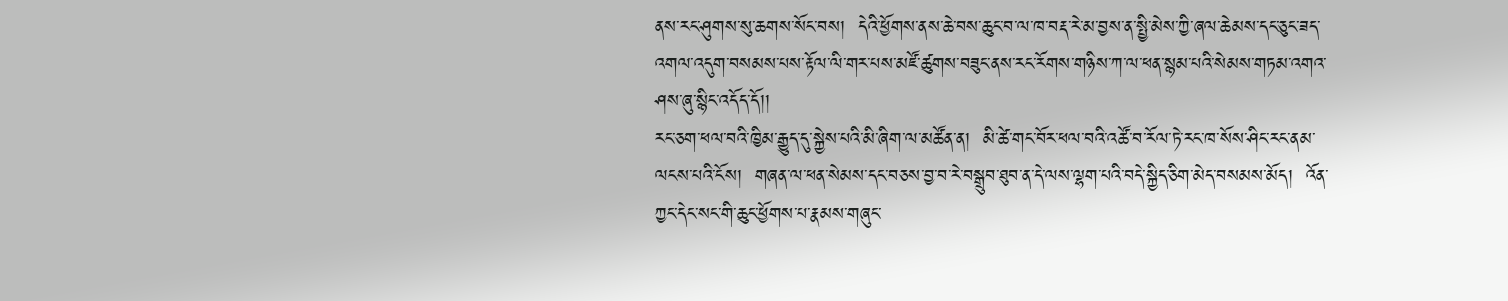ནས་རང་ཤུགས་སུ་ཆགས་སོང་བས།  དེའི་ཕྱོགས་ནས་ཆེ་བས་ཆུང་བ་ལ་ཁ་བརྡ་རེ་མ་བྱས་ན་སྤྱི་མེས་ཀྱི་ཞལ་ཆེམས་དང་ཅུང་ཟད་འགལ་འདུག་བསམས་པས་རྟོལ་ལི་གར་པས་མཛོ་ཚུགས་བཟུང་ནས་རང་རོགས་གཉིས་ཀ་ལ་ཕན་སྙམ་པའི་སེམས་གཏམ་འགའ་ཤས་ཞུ་སྙིང་འདོད་དོ།།
རང་ཅག་ཕལ་བའི་ཁྱིམ་རྒྱུད་དུ་སྐྱེས་པའི་མི་ཞིག་ལ་མཚོན་ན།  མི་ཚེ་གང་བོར་ཕལ་བའི་འཚོ་བ་རོལ་ཏེ་རང་ཁ་སོས་ཤིང་རང་ནམ་ལངས་པའི་ངོས།  གཞན་ལ་ཕན་སེམས་དང་བཅས་བྱ་བ་རེ་བསྒྲུབ་ཐུབ་ན་དེ་ལས་ལྷག་པའི་བདེ་སྐྱིད་ཅིག་མེད་བསམས་མོད།  འོན་ཀྱང་དེང་སང་གི་ཆུང་ཕྱོགས་པ་རྣམས་གཞུང་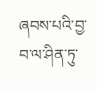ཞབས་པའི་བྱ་བ་ལ་ཤིན་ཏུ་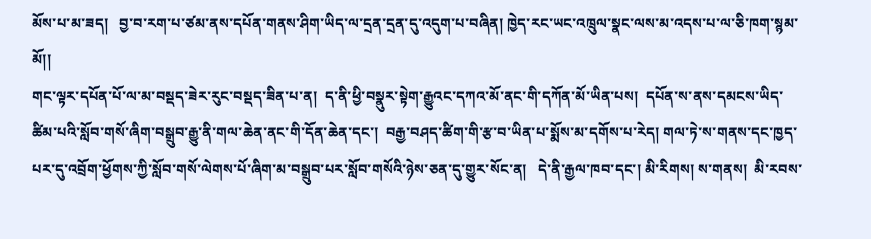མོས་པ་མ་ཟད།   བྱ་བ་རག་པ་ཙམ་ནས་དཔོན་གནས་ཤིག་ཡིད་ལ་དྲན་དྲན་དུ་འདུག་པ་བཞིན། ཁྱེད་རང་ཡང་འཁྲུལ་སྣང་ལས་མ་འདས་པ་ལ་ཅི་ཁག་སྙམ་མོ།།
གང་ལྟར་དཔོན་པོ་ལ་མ་བསྡད་ཟེར་རུང་བསྡད་ཟིན་པ་ན།  ད་ནི་ཕྱི་བསྣུར་སྟེག་རྒྱུའང་དཀའ་མོ་ནང་གི་དཀོན་མོ་ཡིན་པས།  དཔོན་ས་ནས་དམངས་ཡིད་ཚིམ་པའི་སློབ་གསོ་ཞིག་བསྒྲུབ་རྒྱུ་ནི་གལ་ཆེན་ནང་གི་དོན་ཆེན་དང་།  བརྒྱ་བཤད་ཚིག་གི་རྩ་བ་ཡིན་པ་སྨོས་མ་དགོས་པ་རེད། གལ་ཏེ་ས་གནས་དང་ཁྱད་པར་དུ་འབྲོག་ཕྱོགས་ཀྱི་སློབ་གསོ་ལེགས་པོ་ཞིག་མ་བསྒྲུབ་པར་སློབ་གསོའི་ཉེས་ཅན་དུ་གྱུར་སོང་ན།   དེ་ནི་རྒྱལ་ཁབ་དང་། མི་རིགས། ས་གནས།  མི་རབས་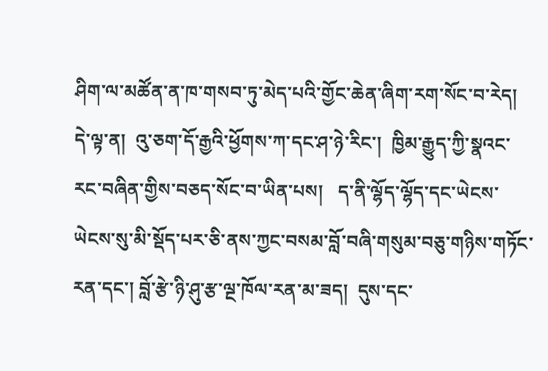ཤིག་ལ་མཚོན་ན་ཁ་གསབ་ཏུ་མེད་པའི་གྱོང་ཆེན་ཞིག་རག་སོང་བ་རེད། དེ་ལྟ་ན།  འུ་ཅག་དོ་རྒྱའི་ཕྱོགས་ཀ་དང་ཤ་ཉེ་རིང་།  ཁྱིམ་རྒྱུད་ཀྱི་སྣའང་རང་བཞིན་གྱིས་བཅད་སོང་བ་ཡིན་པས།   ད་ནི་ལྷོད་ལྷོད་དང་ཡེངས་ཡེངས་སུ་མི་སྡོད་པར་ཅི་ནས་ཀྱང་བསམ་བློ་བཞི་གསུམ་བཅུ་གཉིས་གཏོང་རན་དང་། བློ་རྩེ་ཉི་ཤུ་རྩ་ལྔ་ཁོལ་རན་མ་ཟད།  དུས་དང་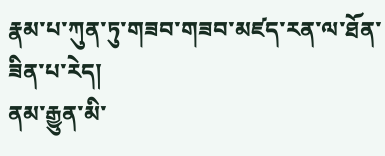རྣམ་པ་ཀུན་ཏུ་གཟབ་གཟབ་མཛད་རན་ལ་ཐོན་ཟིན་པ་རེད།
ནམ་རྒྱུན་མི་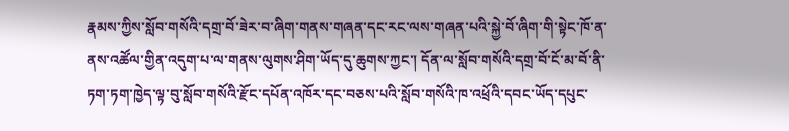རྣམས་ཀྱིས་སློབ་གསོའི་དགྲ་བོ་ཟེར་བ་ཞིག་གནས་གཞན་དང་རང་ལས་གཞན་པའི་སྐྱེ་བོ་ཞིག་གི་སྟེང་ཁོ་ན་ནས་འཚོལ་གྱིན་འདུག་པ་ལ་གནས་ལུགས་ཤིག་ཡོད་དུ་ཆུགས་ཀྱང་། དོན་ལ་སློབ་གསོའི་དགྲ་བོ་ངོ་མ་བོ་ནི་ཏག་ཏག་ཁྱེད་ལྟ་བུ་སློབ་གསོའི་རྫོང་དཔོན་འཁོར་དང་བཅས་པའི་སློབ་གསོའི་ཁ་འཕྲོའི་དབང་ཡོད་དཔུང་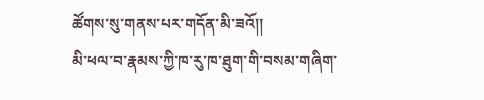ཚོགས་སུ་གནས་པར་གདོན་མི་ཟའོ།།
མི་ཕལ་བ་རྣམས་ཀྱི་ཁ་རུ་ཁ་ཐུག་གི་བསམ་གཞིག་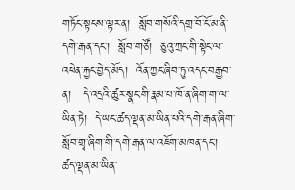གཏོང་སྟངས་ལྟར་ན།  སློབ་གསོའི་དགྲ་བོ་ངོ་མ་ནི་དགེ་རྒན་དང་།  སློབ་གཙོ།  ཅུའུ་ཀྲང་གི་སྟེང་ལ་འཕེན་རྐྱང་བྱེད་མོད།  འོན་ཀྱང་ཞིབ་ཏུ་འདང་བརྒྱབ་ན།   དེ་འདྲའི་ཚུར་སྣང་གི་རྣམ་པ་ཁོ་ན་ཞིག་ག་ལ་ཡིན་ཏེ།  དེ་ཡང་ཚད་ལྡན་མ་ཡིན་པའི་དགེ་རྒན་ཞིག་སློབ་གྲྭ་ཞིག་གི་དགེ་རྒན་ལ་འཇོག་མཁན་དང་།   ཚད་ལྡན་མ་ཡིན་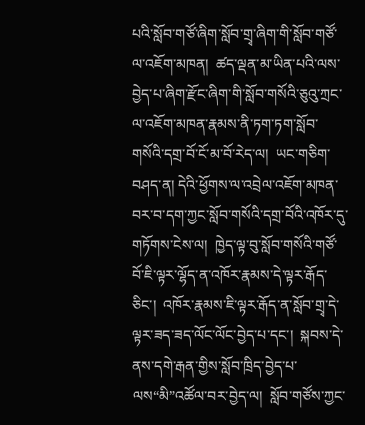པའི་སློབ་གཙོ་ཞིག་སློབ་གྲྭ་ཞིག་གི་སློབ་གཙོ་ལ་འཇོག་མཁན།  ཚད་ལྡན་མ་ཡིན་པའི་ལས་བྱེད་པ་ཞིག་རྫོང་ཞིག་གི་སློབ་གསོའི་ཅུའུ་ཀྲང་ལ་འཇོག་མཁན་རྣམས་ནི་ཏག་ཏག་སློབ་གསོའི་དགྲ་བོ་ངོ་མ་བོ་རེད་ལ།  ཡང་གཅིག་བཤད་ན། དེའི་ཕྱོགས་ལ་འབྲེལ་འཇོག་མཁན་བར་བ་དག་ཀྱང་སློབ་གསོའི་དགྲ་བོའི་འཁོར་དུ་གཏོགས་ངེས་ལ།  ཁྱེད་ལྟ་བུ་སློབ་གསོའི་གཙོ་བོ་ཇི་ལྟར་ལྷོད་ན་འཁོར་རྣམས་དེ་ལྟར་རྒོད་ཅིང་།  འཁོར་རྣམས་ཇི་ལྟར་རྒོད་ན་སློབ་གྲྭ་དེ་ལྟར་ཟད་ཟད་ལོང་ལོང་བྱེད་པ་དང་།  སྐབས་དེ་ནས་དགེ་རྒན་གྱིས་སློབ་ཁྲིད་བྱེད་པ་ལས“མི”འཚོལ་བར་བྱེད་ལ།  སློབ་གཙོས་ཀྱང་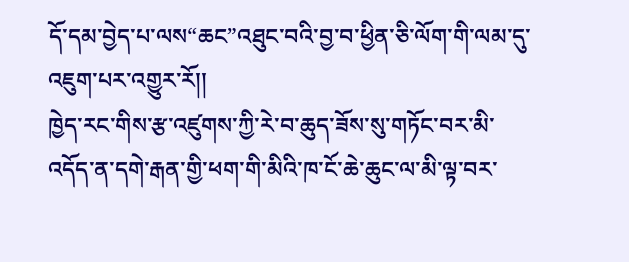དོ་དམ་བྱེད་པ་ལས“ཆང”འཐུང་བའི་བྱ་བ་ཕྱིན་ཅི་ལོག་གི་ལམ་དུ་འཇུག་པར་འགྱུར་རོ།།
ཁྱེད་རང་གིས་རྩ་འཛུགས་ཀྱི་རེ་བ་ཆུད་ཟོས་སུ་གཏོང་བར་མི་འདོད་ན་དགེ་རྒན་གྱི་ཕག་གི་མིའི་ཁ་ངོ་ཆེ་ཆུང་ལ་མི་ལྟ་བར་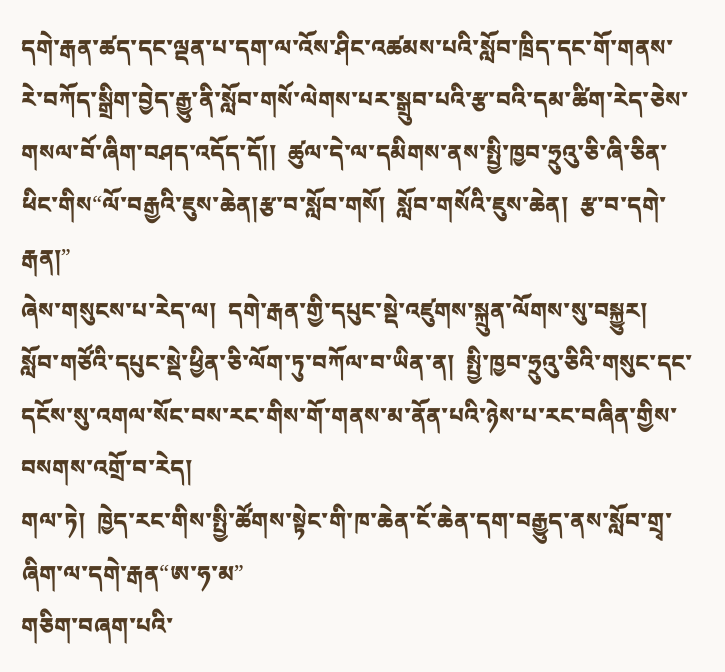དགེ་རྒན་ཚད་དང་ལྡན་པ་དག་ལ་འོས་ཤིང་འཚམས་པའི་སློབ་ཁྲིད་དང་གོ་གནས་རེ་བཀོད་སྒྲིག་བྱེད་རྒྱུ་ནི་སློབ་གསོ་ལེགས་པར་སྒྲུབ་པའི་རྩ་བའི་དམ་ཚིག་རེད་ཅེས་གསལ་བོ་ཞིག་བཤད་འདོད་དོ།།  ཚུལ་དེ་ལ་དམིགས་ནས་སྤྱི་ཁྱབ་ཧྲུའུ་ཅི་ཞི་ཅིན་ཕིང་གིས“ལོ་བརྒྱའི་ཇུས་ཆེན།རྩ་བ་སློབ་གསོ།  སློབ་གསོའི་ཇུས་ཆེན།  རྩ་བ་དགེ་རྒན།”
ཞེས་གསུངས་པ་རེད་ལ།  དགེ་རྒན་གྱི་དཔུང་སྡེ་འཛུགས་སྐྲུན་ལོགས་སུ་བསྐྱུར།  སློབ་གཙོའི་དཔུང་སྡེ་ཕྱིན་ཅི་ལོག་ཏུ་བཀོལ་བ་ཡིན་ན།  སྤྱི་ཁྱབ་ཧྲུའུ་ཅིའི་གསུང་དང་དངོས་སུ་འགལ་སོང་བས་རང་གིས་གོ་གནས་མ་ནོན་པའི་ཉེས་པ་རང་བཞིན་གྱིས་བསགས་འགྲོ་བ་རེད།
གལ་ཏེ།  ཁྱེད་རང་གིས་སྤྱི་ཚོགས་སྟེང་གི་ཁ་ཆེན་ངོ་ཆེན་དག་བརྒྱུད་ནས་སློབ་གྲྭ་ཞིག་ལ་དགེ་རྒན“ཨ་ཧ་མ”
གཅིག་བཞག་པའི་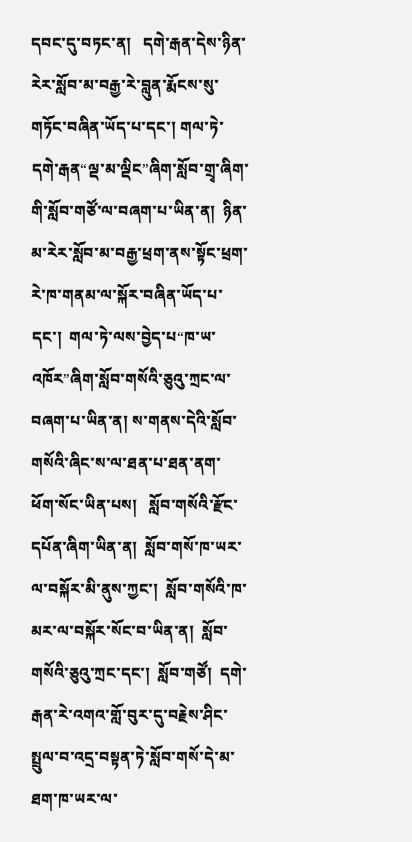དབང་དུ་བཏང་ན།   དགེ་རྒན་དེས་ཉིན་རེར་སློབ་མ་བརྒྱ་རེ་བླུན་རྨོངས་སུ་གཏོང་བཞིན་ཡོད་པ་དང་། གལ་ཏེ་དགེ་རྒན“ལྡ་མ་ལྡིང”ཞིག་སློབ་གྲྭ་ཞིག་གི་སློབ་གཙོ་ལ་བཞག་པ་ཡིན་ན།  ཉིན་མ་རེར་སློབ་མ་བརྒྱ་ཕྲག་ནས་སྟོང་ཕྲག་རེ་ཁ་གནམ་ལ་སྐོར་བཞིན་ཡོད་པ་དང་།  གལ་ཏེ་ལས་བྱེད་པ“ཁ་ཡ་འཁོར”ཞིག་སློབ་གསོའི་ཅུའུ་ཀྲང་ལ་བཞག་པ་ཡིན་ན། ས་གནས་དེའི་སློབ་གསོའི་ཞིང་ས་ལ་ཐན་པ་ཐན་ནག་ཕོག་སོང་ཡིན་པས།   སློབ་གསོའི་རྫོང་དཔོན་ཞིག་ཡིན་ན།  སློབ་གསོ་ཁ་ཡར་ལ་བསྐོར་མི་ནུས་ཀྱང་།  སློབ་གསོའི་ཁ་མར་ལ་བསྐོར་སོང་བ་ཡིན་ན།  སློབ་གསོའི་ཅུའུ་ཀྲང་དང་།  སློབ་གཙོ།  དགེ་རྒན་རེ་འགའ་གློ་བུར་དུ་བརྗེས་ཤིང་སྤྲུལ་བ་འདྲ་བསྟན་ཏེ་སློབ་གསོ་དེ་མ་ཐག་ཁ་ཡར་ལ་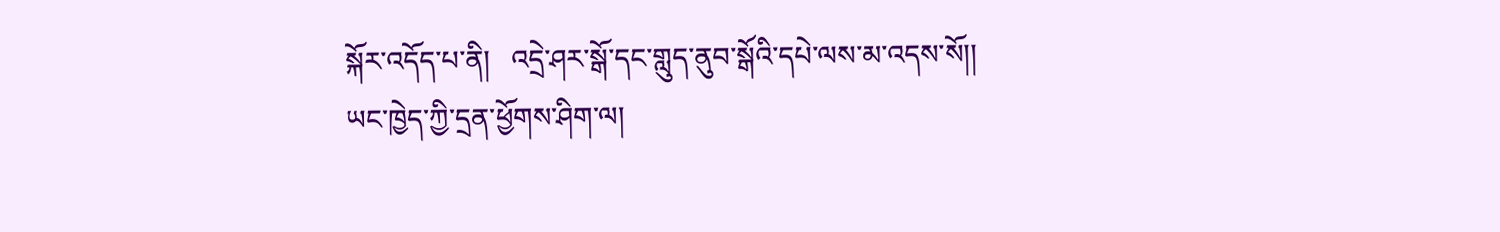སྐོར་འདོད་པ་ནི།   འདྲེ་ཤར་སྒོ་དང་གླུད་ནུབ་སྒོའི་དཔེ་ལས་མ་འདས་སོ།།
ཡང་ཁྱེད་ཀྱི་དྲན་ཕྱོགས་ཤིག་ལ།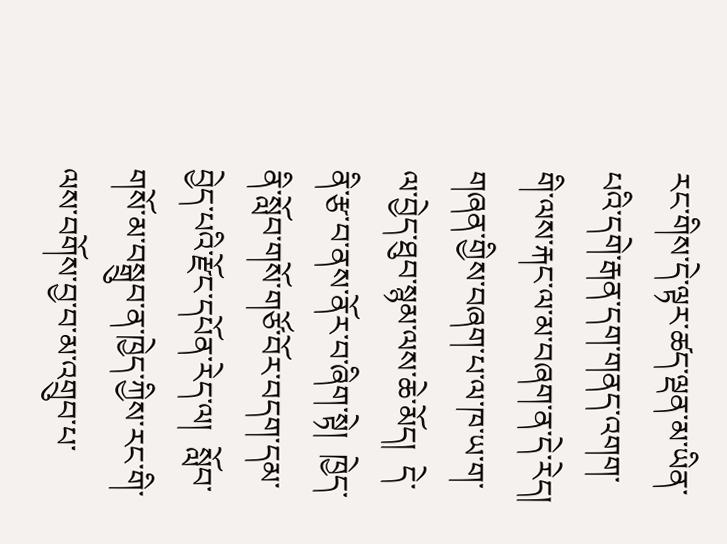རང་གིས་དེ་ལྟར་ཚད་ལྡན་མ་ཡིན་པའི་དགེ་རྒན་དག་གནད་འགག་གི་ལས་རྐང་ལ་མ་བཞག་ན་དེ་རེད།   གཞན་གྱིས་བཞག་པ་ལ་ཁ་ཡ་ག་ལ་བྱེད་ཐུབ་སྙམ་ལས་ཆེ་མོད།  དེ་ནི་རྩ་བ་ནས་ནོར་བ་ཞིག་སྟེ།  ཁྱེད་ནི་སློབ་གསོ་གཙོ་བོར་བདག་དམ་བྱེད་པའི་རྫོང་དཔོན་རེད་ལ།  སློབ་གསོ་མ་བསྒྲུབ་ན་ཁྱེད་ཀྱིས་རང་གི་ལས་བགོས་བྱ་བ་མ་འགྲུབ་པ་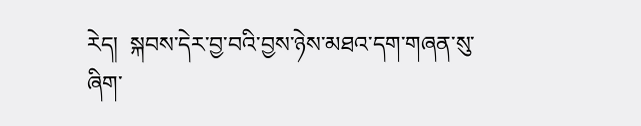རེད།  སྐབས་དེར་བྱ་བའི་བྱས་ཉེས་མཐའ་དག་གཞན་སུ་ཞིག་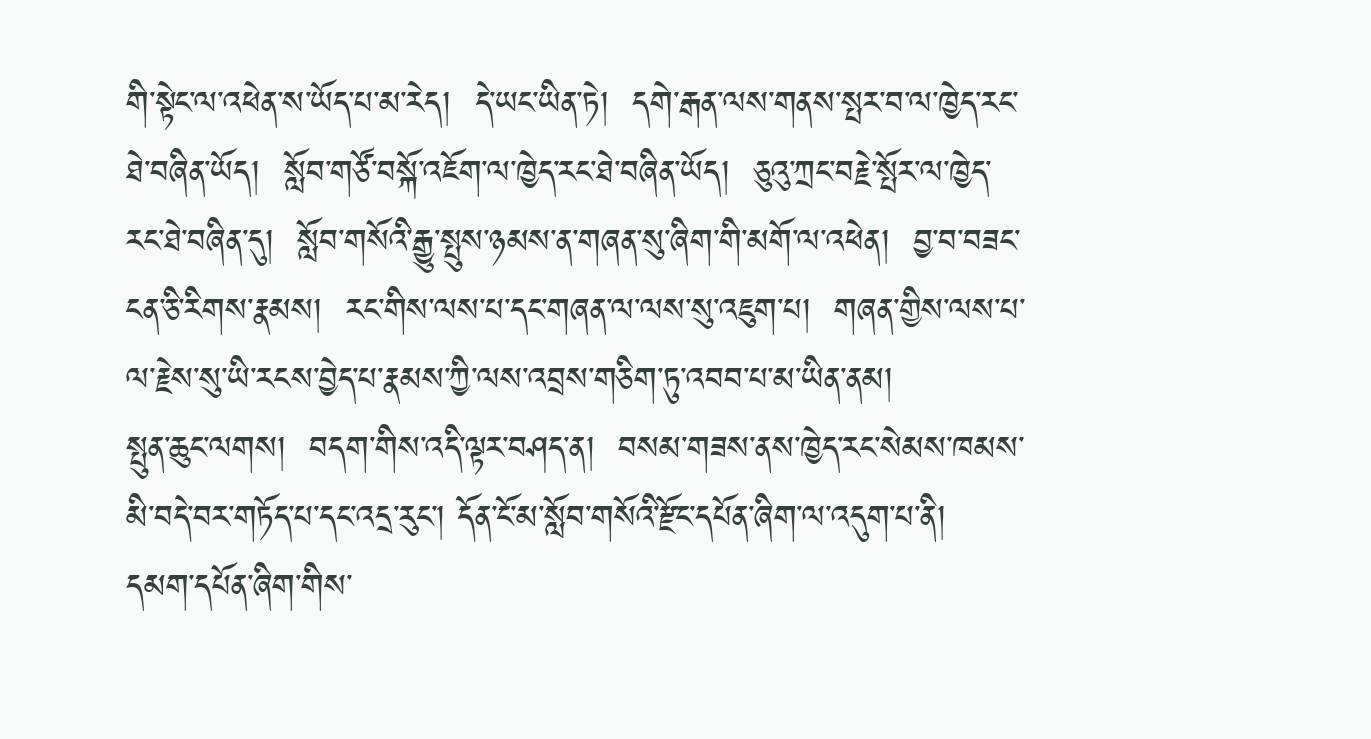གི་སྟེང་ལ་འཕེན་ས་ཡོད་པ་མ་རེད།  དེ་ཡང་ཡིན་ཏེ།  དགེ་རྒན་ལས་གནས་སྤར་བ་ལ་ཁྱེད་རང་ཐེ་བཞིན་ཡོད།  སློབ་གཙོ་བསྐོ་འཇོག་ལ་ཁྱེད་རང་ཐེ་བཞིན་ཡོད།  ཅུའུ་ཀྲང་བརྗེ་སྤོར་ལ་ཁྱེད་རང་ཐེ་བཞིན་དུ།  སློབ་གསོའི་རྒྱུ་སྤུས་ཉམས་ན་གཞན་སུ་ཞིག་གི་མགོ་ལ་འཕེན།  བྱ་བ་བཟང་ངན་ཅི་རིགས་རྣམས།  རང་གིས་ལས་པ་དང་གཞན་ལ་ལས་སུ་འཇུག་པ།  གཞན་གྱིས་ལས་པ་ལ་རྗེས་སུ་ཡི་རངས་བྱེད་པ་རྣམས་ཀྱི་ལས་འབྲས་གཅིག་ཏུ་འབབ་པ་མ་ཡིན་ནམ།
སྤུན་ཆུང་ལགས།  བདག་གིས་འདི་ལྟར་བཤད་ན།  བསམ་གཟས་ནས་ཁྱེད་རང་སེམས་ཁམས་མི་བདེ་བར་གཏོད་པ་དང་འདྲ་རུང་། དོན་ངོ་མ་སློབ་གསོའི་རྫོང་དཔོན་ཞིག་ལ་འདུག་པ་ནི།  དམག་དཔོན་ཞིག་གིས་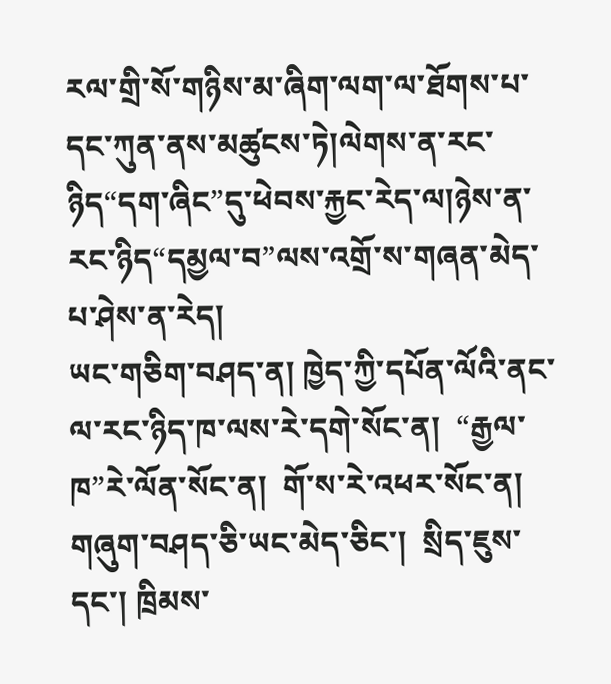རལ་གྲི་སོ་གཉིས་མ་ཞིག་ལག་ལ་ཐོགས་པ་དང་ཀུན་ནས་མཚུངས་ཏེ།ལེགས་ན་རང་ཉིད“དག་ཞིང”དུ་ཕེབས་རྐྱང་རེད་ལ།ཉེས་ན་རང་ཉིད“དམྱལ་བ”ལས་འགྲོ་ས་གཞན་མེད་པ་ཤེས་ན་རེད།
ཡང་གཅིག་བཤད་ན། ཁྱེད་ཀྱི་དཔོན་ལོའི་ནང་ལ་རང་ཉིད་ཁ་ལས་རེ་དགེ་སོང་ན།  “རྒྱལ་ཁ”རེ་ལོན་སོང་ན།  གོ་ས་རེ་འཕར་སོང་ན།  གཞུག་བཤད་ཅི་ཡང་མེད་ཅིང་།  སྲིད་ཇུས་དང་། ཁྲིམས་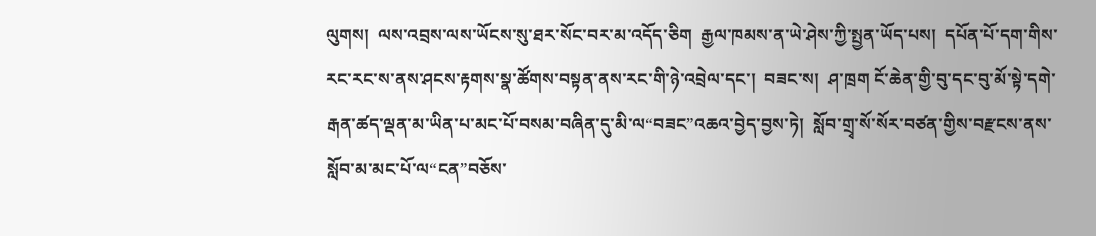ལུགས།  ལས་འབྲས་ལས་ཡོངས་སུ་ཐར་སོང་བར་མ་འདོད་ཅིག  རྒྱལ་ཁམས་ན་ཡེ་ཤེས་ཀྱི་སྤྱན་ཡོད་པས།  དཔོན་པོ་དག་གིས་རང་རང་ས་ནས་ཤངས་རྟགས་སྣ་ཚོགས་བསྟན་ནས་རང་གི་ཉེ་འབྲེལ་དང་།  བཟང་ས།  ཤ་ཁྲག ངོ་ཆེན་གྱི་བུ་དང་བུ་མོ་སྟེ་དགེ་རྒན་ཚད་ལྡན་མ་ཡིན་པ་མང་པོ་བསམ་བཞིན་དུ་མི་ལ“བཟང”འཆའ་བྱེད་བྱས་ཏེ།  སློབ་གྲྭ་སོ་སོར་བཙན་གྱིས་བརྫངས་ནས་སློབ་མ་མང་པོ་ལ“ངན”བཅོས་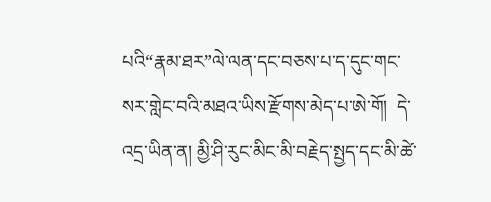པའི“རྣམ་ཐར”ལེ་ལན་དང་བཅས་པ་ད་དུང་གང་སར་གླེང་བའི་མཐའ་ཡིས་རྫོགས་མེད་པ་ཨེ་གོ།  དེ་འདྲ་ཡིན་ན། མྱི་ཤི་རུང་མིང་མི་བརྗེད་སྤྱད་དང་མི་ཚེ་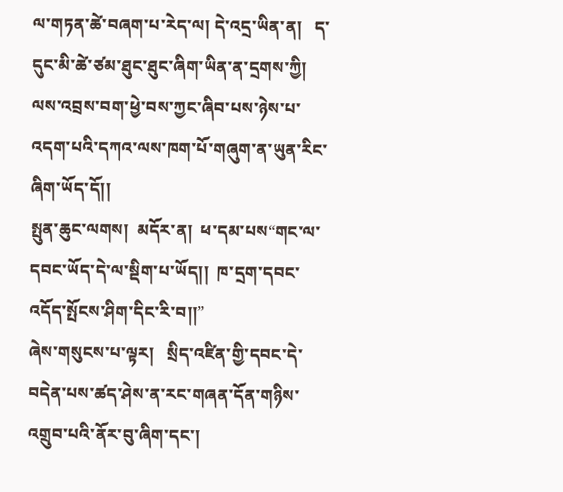ལ་གཏན་ཚེ་བཞག་པ་རེད་ལ། དེ་འདྲ་ཡིན་ན།   ད་དུང་མི་ཚེ་ཙམ་ཐུང་ཐུང་ཞིག་ཡིན་ན་དྲགས་ཀྱི། ལས་འབྲས་བག་ཕྱེ་བས་ཀྱང་ཞིབ་པས་ཉེས་པ་འདག་པའི་དཀའ་ལས་ཁག་པོ་གཞུག་ན་ཡུན་རིང་ཞིག་ཡོད་དོ།།
སྤུན་ཆུང་ལགས།  མདོར་ན།  ཕ་དམ་པས“གང་ལ་དབང་ཡོད་དེ་ལ་སྡིག་པ་ཡོད།།  ཁ་དྲག་དབང་འདོད་སྤོངས་ཤིག་དིང་རི་བ།།”
ཞེས་གསུངས་པ་ལྟར།   སྲིད་འཛིན་གྱི་དབང་དེ་བདེན་པས་ཚད་ཤེས་ན་རང་གཞན་དོན་གཉིས་འགྲུབ་པའི་ནོར་བུ་ཞིག་དང་།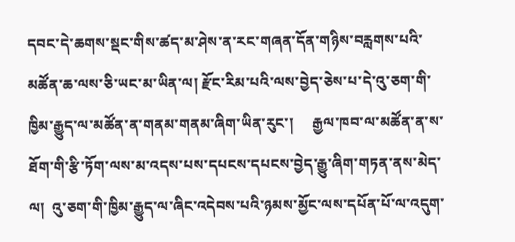དབང་དེ་ཆགས་སྡང་གིས་ཚད་མ་ཤེས་ན་རང་གཞན་དོན་གཉིས་བརླགས་པའི་མཚོན་ཆ་ལས་ཅི་ཡང་མ་ཡིན་ལ། རྫོང་རིམ་པའི་ལས་བྱེད་ཅེས་པ་དེ་འུ་ཅག་གི་ཁྱིམ་རྒྱུད་ལ་མཚོན་ན་གནམ་གནམ་ཞིག་ཡིན་རུང་།     རྒྱལ་ཁབ་ལ་མཚོན་ན་ས་ཐོག་གི་རྩི་ཏོག་ལས་མ་འདས་པས་དཔངས་དཔངས་བྱེད་རྒྱུ་ཞིག་གཏན་ནས་མེད་ལ།  འུ་ཅག་གི་ཁྱིམ་རྒྱུད་ལ་ཞིང་འདེབས་པའི་ཉམས་མྱོང་ལས་དཔོན་པོ་ལ་འདུག་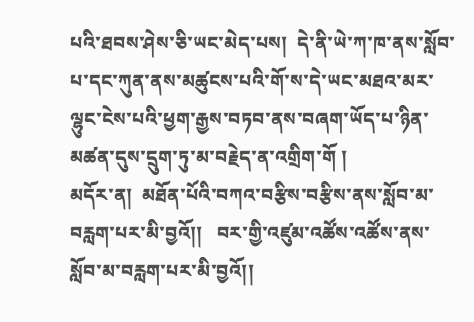པའི་ཐབས་ཤེས་ཅི་ཡང་མེད་པས།  དེ་ནི་ཡེ་ཀ་ཁ་ནས་སློབ་པ་དང་ཀུན་ནས་མཚུངས་པའི་གོ་ས་དེ་ཡང་མཐའ་མར་ལྷུང་ངེས་པའི་ཕྱག་རྒྱས་བཏབ་ནས་བཞག་ཡོད་པ་ཉིན་མཚན་དུས་དྲུག་ཏུ་མ་བརྗེད་ན་འགྲིག་གོ །
མདོར་ན།  མཐོན་པོའི་བཀའ་བརྩིས་བརྩིས་ནས་སློབ་མ་བརླག་པར་མི་བྱའོ།།   བར་གྱི་འཛུམ་འཚོས་འཚོས་ནས་སློབ་མ་བརླག་པར་མི་བྱའོ།།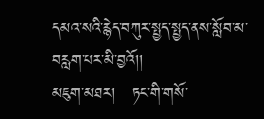དམའ་སའི་རྙེད་བཀུར་སྤྱད་སྤྱད་ནས་སློབ་མ་བརླག་པར་མི་བྱའོ།།
མཇུག་མཐར།   ཏང་གི་གསོ་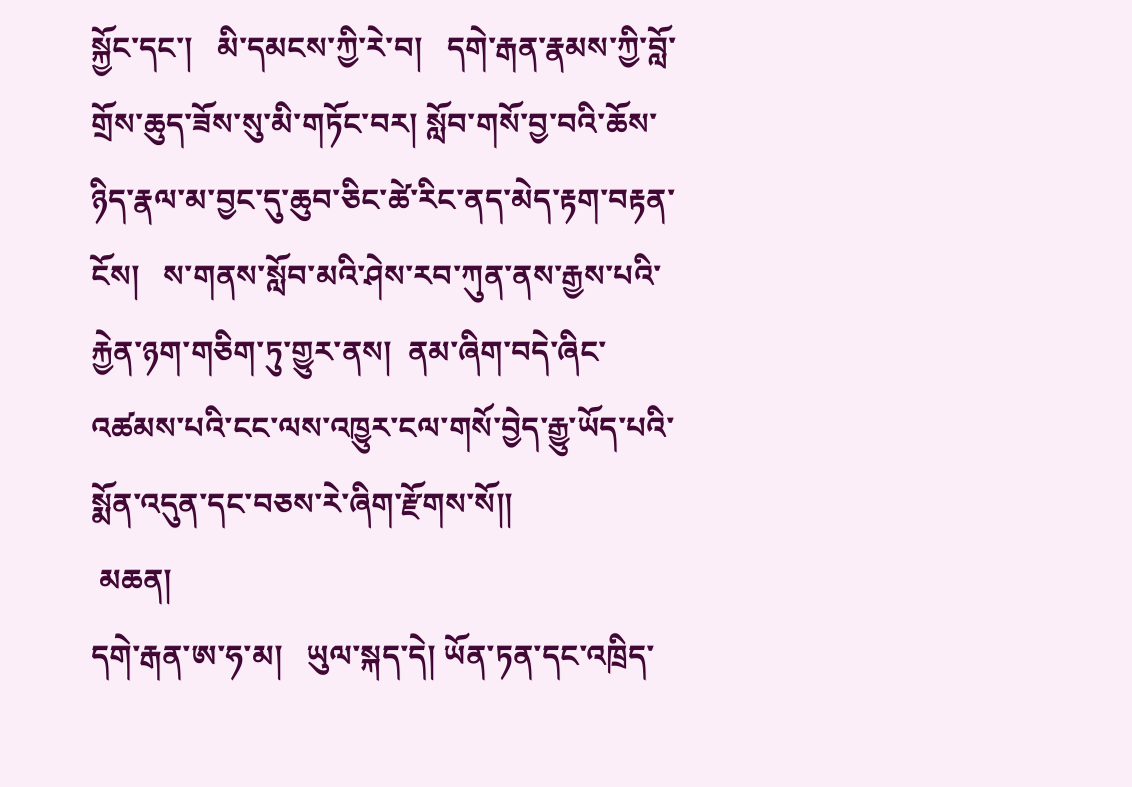སྐྱོང་དང་།   མི་དམངས་ཀྱི་རེ་བ།   དགེ་རྒན་རྣམས་ཀྱི་བློ་གྲོས་ཆུད་ཟོས་སུ་མི་གཏོང་བར། སློབ་གསོ་བྱ་བའི་ཆོས་ཉིད་རྣལ་མ་བྱང་དུ་ཆུབ་ཅིང་ཚེ་རིང་ནད་མེད་རྟག་བརྟན་ངོས།   ས་གནས་སློབ་མའི་ཤེས་རབ་ཀུན་ནས་རྒྱས་པའི་རྐྱེན་ཉག་གཅིག་ཏུ་གྱུར་ནས།  ནམ་ཞིག་བདེ་ཞིང་འཚམས་པའི་ངང་ལས་འཁྱུར་ངལ་གསོ་བྱེད་རྒྱུ་ཡོད་པའི་སྨོན་འདུན་དང་བཅས་རེ་ཞིག་རྫོགས་སོ།།
 མཆན།
དགེ་རྒན་ཨ་ཧ་མ།   ཡུལ་སྐད་དེ། ཡོན་ཏན་དང་འཁྲིད་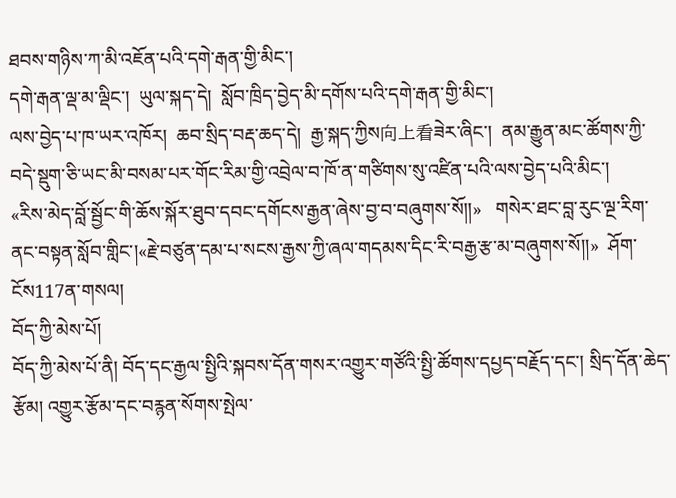ཐབས་གཉིས་ཀ་མི་འཇོན་པའི་དགེ་རྒན་གྱི་མིང་།
དགེ་རྒན་ལྡ་མ་ལྡིང་།  ཡུལ་སྐད་དེ།  སློབ་ཁྲིད་བྱེད་མི་དགོས་པའི་དགེ་རྒན་གྱི་མིང་།
ལས་བྱེད་པ་ཁ་ཡར་འཁོར།  ཆབ་སྲིད་བརྡ་ཆད་དེ།  རྒྱ་སྐད་ཀྱིས向上看ཟེར་ཞིང་།  ནམ་རྒྱུན་མང་ཚོགས་ཀྱི་བདེ་སྡུག་ཅི་ཡང་མི་བསམ་པར་གོང་རིམ་གྱི་འབྲེལ་བ་ཁོ་ན་གཙིགས་སུ་འཛིན་པའི་ལས་བྱེད་པའི་མིང་།
«རིས་མེད་བློ་སྦྱོང་གི་ཆོས་སྐོར་ཐུབ་དབང་དགོངས་རྒྱན་ཞེས་བྱ་བ་བཞུགས་སོ།།»   གསེར་ཐང་བླ་རུང་ལྔ་རིག་ནང་བསྟན་སློབ་གླིང་།«རྗེ་བཙུན་དམ་པ་སངས་རྒྱས་ཀྱི་ཞལ་གདམས་དིང་རི་བརྒྱ་རྩ་མ་བཞུགས་སོ།།»  ཤོག་ངོས117ན་གསལ།
བོད་ཀྱི་མེས་པོ།
བོད་ཀྱི་མེས་པོ་ནི། བོད་དང་རྒྱལ་སྤྱིའི་སྐབས་དོན་གསར་འགྱུར་གཙོའི་སྤྱི་ཚོགས་དཔྱད་བརྗོད་དང་། སྲིད་དོན་ཆེད་རྩོམ། འགྱུར་རྩོམ་དང་བརྙན་སོགས་སྤེལ་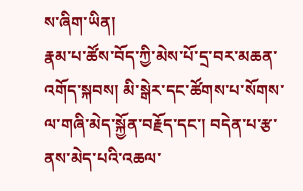ས་ཞིག་ཡིན།
རྣམ་པ་ཚོས་བོད་ཀྱི་མེས་པོ་དྲ་བར་མཆན་འགོད་སྐབས། མི་སྒེར་དང་ཚོགས་པ་སོགས་ལ་གཞི་མེད་སྐྱོན་བརྗོད་དང་། བདེན་པ་རྩ་ནས་མེད་པའི་འཆལ་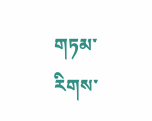གཏམ་རིགས་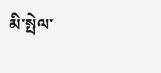མི་སྤེལ་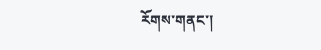རོགས་གནང་།